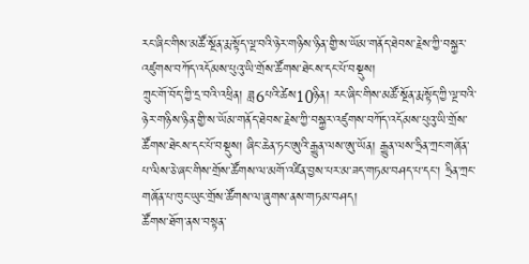རང་ཞིང་གིས་མཚོ་སྔོན་རྨ་སྟོད་ལྔ་བའི་ཉེར་གཉིས་ཉིན་གྱི་ས་ཡོམ་གནོད་ཐེབས་རྗེས་ཀྱི་བསྐྱར་འཛུགས་བཀོད་འདོམས་པུའུ་ཡི་གྲོས་ཚོགས་ཐེངས་དང་པོ་བསྡུས།
ཀྲུང་གོ་བོད་ཀྱི་དྲ་བའི་འཕྲིན། ཟླ6པའི་ཚེས10ཉིན། རང་ཞིང་གིས་མཚོ་སྔོན་རྨ་སྟོད་ཀྱི་ལྔ་བའི་ཉེར་གཉིས་ཉིན་གྱི་ས་ཡོམ་གནོད་ཐེབས་རྗེས་ཀྱི་བསྐྱར་འཛུགས་བཀོད་འདོམས་པུའུ་ཡི་གྲོས་ཚོགས་ཐེངས་དང་པོ་བསྡུས། ཞིང་ཆེན་ཏང་ཨུའི་རྒྱུན་ལས་ཨུ་ཡོན། རྒྱུན་ལས་ཧྲིན་ཀྲང་གཞོན་པ་ལིས་ཅེ་ཞང་གིས་གྲོས་ཚོགས་ལ་མགོ་འཛིན་བྱས་པར་མ་ཟད་གཏམ་བཤད་པ་དང་། ཧྲིན་ཀྲང་གཞོན་པ་ཁུང་ཡུང་གྲོས་ཚོགས་ལ་ཞུགས་ནས་གཏམ་བཤད།
ཚོགས་ཐོག་ནས་བསྟན་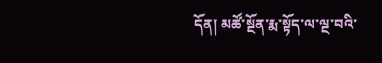དོན། མཚོ་སྔོན་རྨ་སྟོད་ལ་ལྔ་བའི་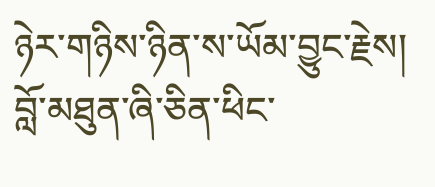ཉེར་གཉིས་ཉིན་ས་ཡོམ་བྱུང་རྗེས། བློ་མཐུན་ཞི་ཅིན་ཕིང་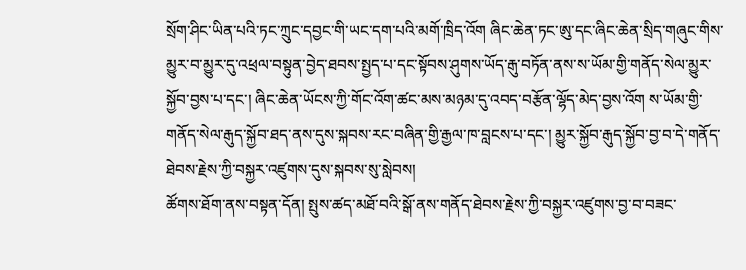སྲོག་ཤིང་ཡིན་པའི་ཏང་ཀྲུང་དབྱང་གི་ཡང་དག་པའི་མགོ་ཁྲིད་འོག ཞིང་ཆེན་ཏང་ཨུ་དང་ཞིང་ཆེན་སྲིད་གཞུང་གིས་མྱུར་བ་མྱུར་དུ་འཕྲལ་བསྟུན་བྱེད་ཐབས་སྤྱད་པ་དང་སྟོབས་ཤུགས་ཡོད་རྒུ་བཏོན་ནས་ས་ཡོམ་གྱི་གནོད་སེལ་མྱུར་སྐྱོབ་བྱས་པ་དང་། ཞིང་ཆེན་ཡོངས་ཀྱི་གོང་འོག་ཚང་མས་མཉམ་དུ་འབད་བརྩོན་ལྷོད་མེད་བྱས་འོག ས་ཡོམ་གྱི་གནོད་སེལ་རྒུད་སྐྱོབ་ཐད་ནས་དུས་སྐབས་རང་བཞིན་གྱི་རྒྱལ་ཁ་བླངས་པ་དང་། མྱུར་སྐྱོབ་རྒུད་སྐྱོབ་བྱ་བ་དེ་གནོད་ཐེབས་རྗེས་ཀྱི་བསྐྱར་འཛུགས་དུས་སྐབས་སུ་སླེབས།
ཚོགས་ཐོག་ནས་བསྟན་དོན། སྤུས་ཚད་མཐོ་བའི་སྒོ་ནས་གནོད་ཐེབས་རྗེས་ཀྱི་བསྐྱར་འཛུགས་བྱ་བ་བཟང་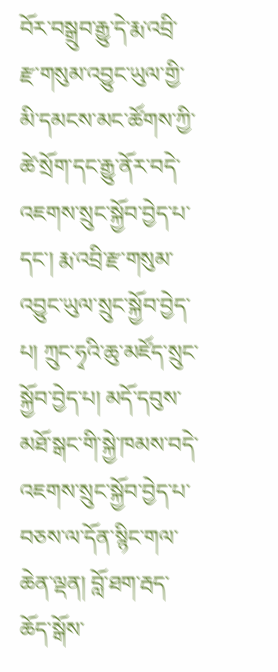བོར་བསྒྲུབ་རྒྱུ་དེ་རྨ་འབྲི་རྫ་གསུམ་འབྱུང་ཡུལ་གྱི་མི་དམངས་མང་ཚོགས་ཀྱི་ཚེ་སྲོག་དང་རྒྱུ་ནོར་བདེ་འཇགས་སྲུང་སྐྱོབ་བྱེད་པ་དང་། རྨ་འབྲི་རྫ་གསུམ་འབྱུང་ཡུལ་སྲུང་སྐྱོབ་བྱེད་པ། ཀྲུང་ཧྭའི་ཆུ་མཛོད་སྲུང་སྐྱོབ་བྱེད་པ། མདོ་དབུས་མཐོ་སྒང་གི་སྐྱེ་ཁམས་བདེ་འཇགས་སྲུང་སྐྱོབ་བྱེད་པ་བཅས་ལ་དོན་སྙིང་གལ་ཆེན་ལྡན། བློ་ཐག་རྦད་ཆོད་སྒོས་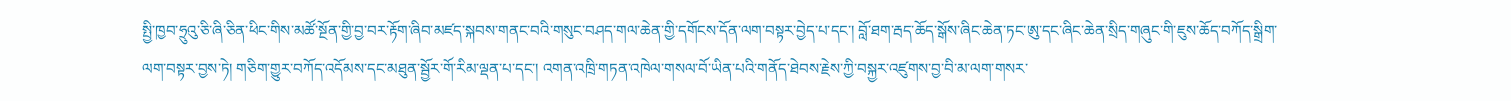སྤྱི་ཁྱབ་ཧྲུའུ་ཅི་ཞི་ཅིན་ཕིང་གིས་མཚོ་སྔོན་གྱི་བྱ་བར་རྟོག་ཞིབ་མཛད་སྐབས་གནང་བའི་གསུང་བཤད་གལ་ཆེན་གྱི་དགོངས་དོན་ལག་བསྟར་བྱེད་པ་དང་། བློ་ཐག་རྦད་ཆོད་སྒོས་ཞིང་ཆེན་ཏང་ཨུ་དང་ཞིང་ཆེན་སྲིད་གཞུང་གི་ཇུས་ཆོད་བཀོད་སྒྲིག་ལག་བསྟར་བྱས་ཏེ། གཅིག་གྱུར་བཀོད་འདོམས་དང་མཐུན་སྦྱོར་གོ་རིམ་ལྡན་པ་དང་། འགན་འཁྲི་གཏན་འཁེལ་གསལ་བོ་ཡིན་པའི་གནོད་ཐེབས་རྗེས་ཀྱི་བསྐྱར་འཛུགས་བྱ་བི་མ་ལག་གསར་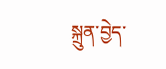སྐྲུན་བྱེད་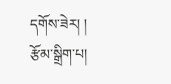དགོས་ཟེར། །
རྩོམ་སྒྲིག་པ།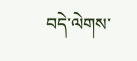བདེ་ལེགས་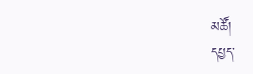མཚོ།
དཔྱད་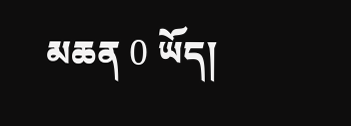མཆན 0 ཡོད།